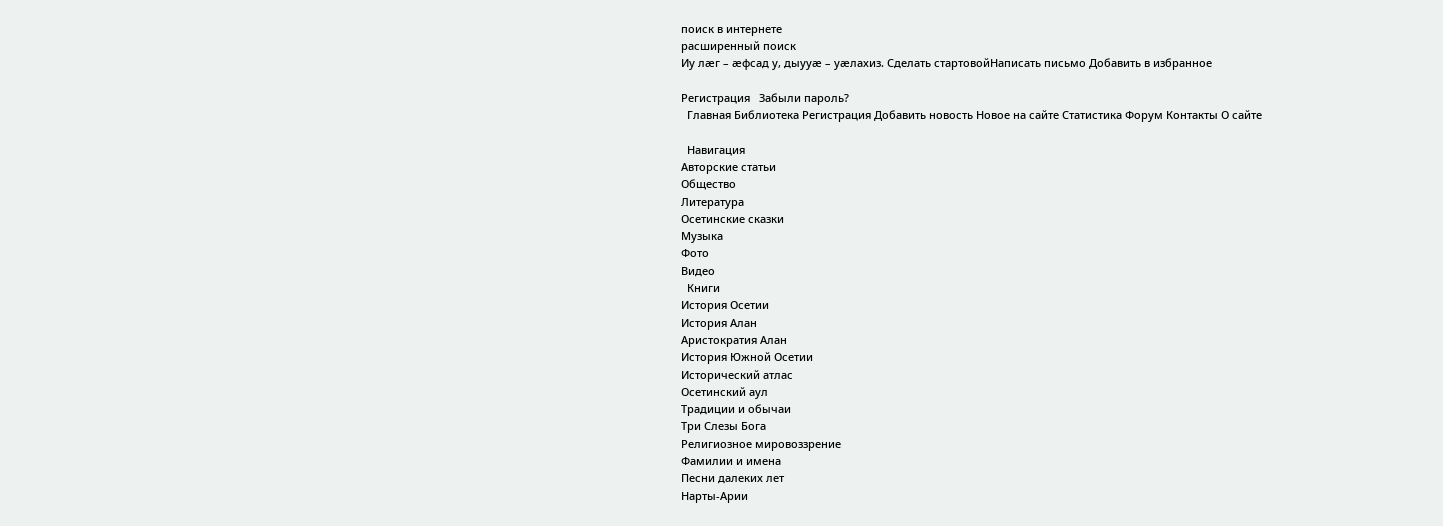поиск в интернете
расширенный поиск
Иу лæг – æфсад у, дыууæ – уæлахиз. Сделать стартовойНаписать письмо Добавить в избранное

Регистрация   Забыли пароль?
  Главная Библиотека Регистрация Добавить новость Новое на сайте Статистика Форум Контакты О сайте

  Навигация
Авторские статьи
Общество
Литература
Осетинские сказки
Музыка
Фото
Видео
  Книги
История Осетии
История Алан
Аристократия Алан
История Южной Осетии
Исторический атлас
Осетинский аул
Традиции и обычаи
Три Слезы Бога
Религиозное мировоззрение
Фамилии и имена
Песни далеких лет
Нарты-Арии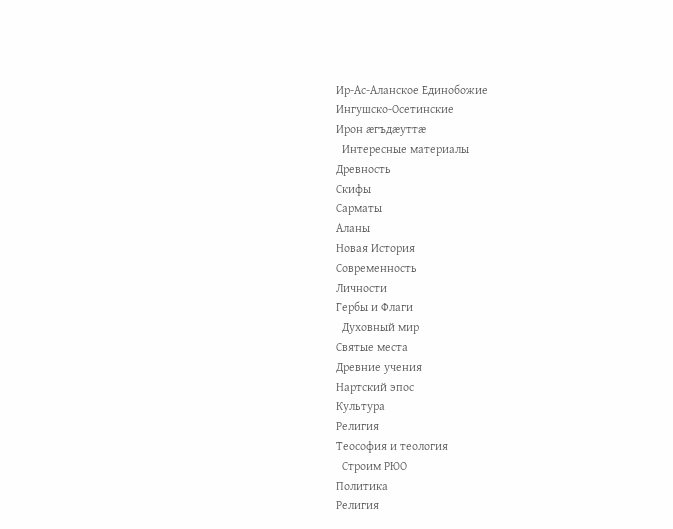Ир-Ас-Аланское Единобожие
Ингушско-Осетинские
Ирон æгъдæуттæ
  Интересные материалы
Древность
Скифы
Сарматы
Аланы
Новая История
Современность
Личности
Гербы и Флаги
  Духовный мир
Святые места
Древние учения
Нартский эпос
Культура
Религия
Теософия и теология
  Строим РЮО
Политика
Религия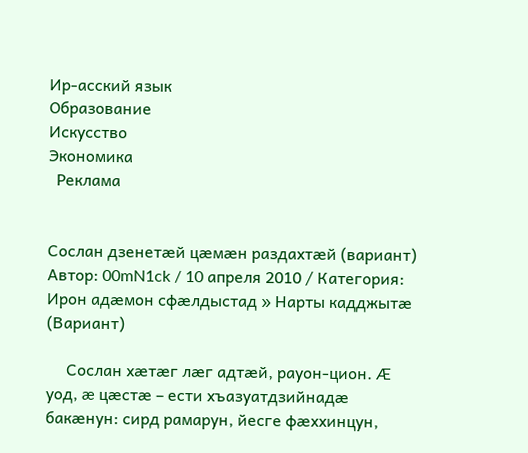Ир-асский язык
Образование
Искусство
Экономика
  Реклама


Сослан дзенетæй цæмæн раздахтæй (вариант)
Автор: 00mN1ck / 10 апреля 2010 / Категория: Ирон адæмон сфæлдыстад » Нарты кадджытæ
(Вариант)

     Сослан хæтæг лæг адтæй, рауон-цион. Æ уод, æ цæстæ – ести хъазуатдзийнадæ бакæнун: сирд рамарун, йесге фæххинцун,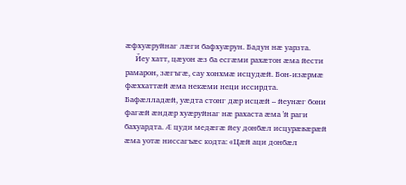æфхуæруйнаг лæги бафхуæрун. Бадун нæ уарзта.
     Йеу хатт, цæуон æз ба есгæми рахæтон æма йести рамарон, зæгъгæ, сау хонхмæ исцудæй. Бон-изæрмæ фæххаттæй æма некæми неци иссирдта. Бафæлладæй, уæдта стонг дæр исцæй – йеунæг бони фагæй æндæр хуæруйнаг нæ рахаста æма 'й раги бахуардта. Æ цуди медæгæ йеу донбæл исцурæвæрæй æма уотæ ниссагъæс кодта: «Цæй аци донбæл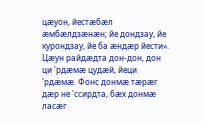цæуон, йестæбæл æмбæлдзæнæн; йе дондзау, йе курондзау, йе ба æндæр йести». Цæун райдæдта дон-дон, дон ци 'рдæмæ цудæй, йеци 'рдæмæ. Фонс донмæ тæрæг дæр не 'ссирдта, бæх донмæ ласæг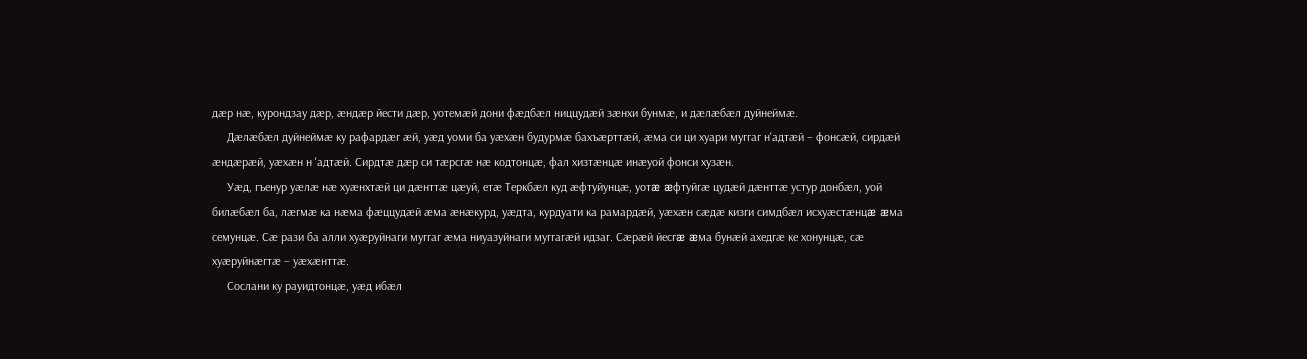дæр нæ, курондзау дæр, æндæр йести дæр, уотемæй дони фæдбæл ниццудæй зæнхи бунмæ, и дæлæбæл дуйнеймæ.
     Дæлæбæл дуйнеймæ ку рафардæг æй, уæд уоми ба уæхæн будурмæ бахъæрттæй, æма си ци хуари муггаг н'адтæй – фонсæй, сирдæй æндæрæй, уæхæн н 'адтæй. Сирдтæ дæр си тæрсгæ нæ кодтонцæ, фал хизтæнцæ инæуой фонси хузæн.
     Уæд, гъенур уæлæ нæ хуæнхтæй ци дæнттæ цæуй, етæ Теркбæл куд æфтуйунцæ, уотæ æфтуйгæ цудæй дæнттæ устур донбæл, уой билæбæл ба, лæгмæ ка нæма фæццудæй æма æнæкурд, уæдта, курдуати ка рамардæй, уæхæн сæдæ кизги симдбæл исхуæстæнцæ æма семунцæ. Сæ рази ба алли хуæруйнаги муггаг æма ниуазуйнаги муггагæй идзаг. Сæрæй йесгæ æма бунæй ахедгæ ке хонунцæ, сæ хуæруйнæгтæ – уæхæнттæ.
     Сослани ку рауидтонцæ, уæд ибæл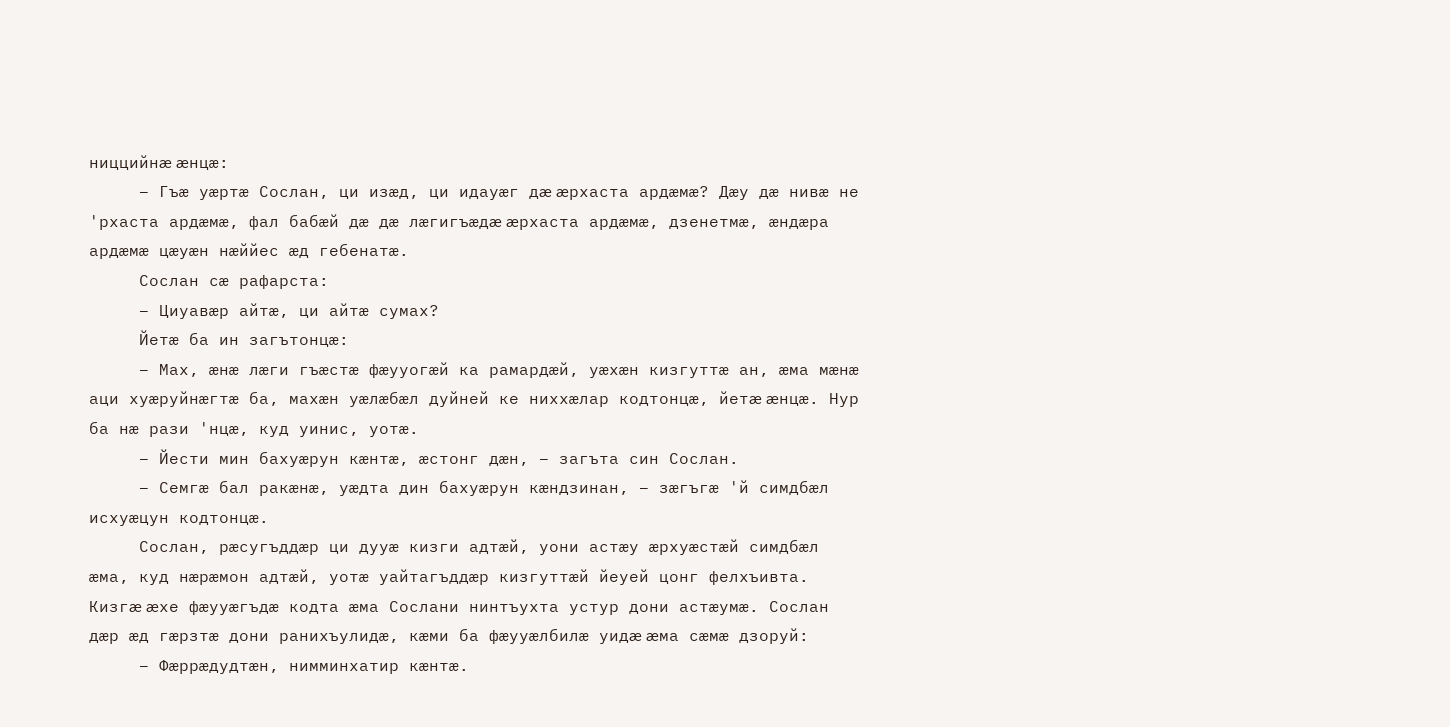ниццийнæ æнцæ:
     – Гъæ уæртæ Сослан, ци изæд, ци идауæг дæ æрхаста ардæмæ? Дæу дæ нивæ не 'рхаста ардæмæ, фал бабæй дæ дæ лæгигъæдæ æрхаста ардæмæ, дзенетмæ, æндæра ардæмæ цæуæн нæййес æд гебенатæ.
     Сослан сæ рафарста:
     – Циуавæр айтæ, ци айтæ сумах?
     Йетæ ба ин загътонцæ:
     – Мах, æнæ лæги гъæстæ фæууогæй ка рамардæй, уæхæн кизгуттæ ан, æма мæнæ аци хуæруйнæгтæ ба, махæн уæлæбæл дуйней ке ниххæлар кодтонцæ, йетæ æнцæ. Нур ба нæ рази 'нцæ, куд уинис, уотæ.
     – Йести мин бахуæрун кæнтæ, æстонг дæн, – загъта син Сослан.
     – Семгæ бал ракæнæ, уæдта дин бахуæрун кæндзинан, – зæгъгæ 'й симдбæл исхуæцун кодтонцæ.
     Сослан, рæсугъддæр ци дууæ кизги адтæй, уони астæу æрхуæстæй симдбæл æма, куд нæрæмон адтæй, уотæ уайтагъддæр кизгуттæй йеуей цонг фелхъивта. Кизгæ æхе фæууæгъдæ кодта æма Сослани нинтъухта устур дони астæумæ. Сослан дæр æд гæрзтæ дони ранихъулидæ, кæми ба фæууæлбилæ уидæ æма сæмæ дзоруй:
     – Фæррæдудтæн, нимминхатир кæнтæ.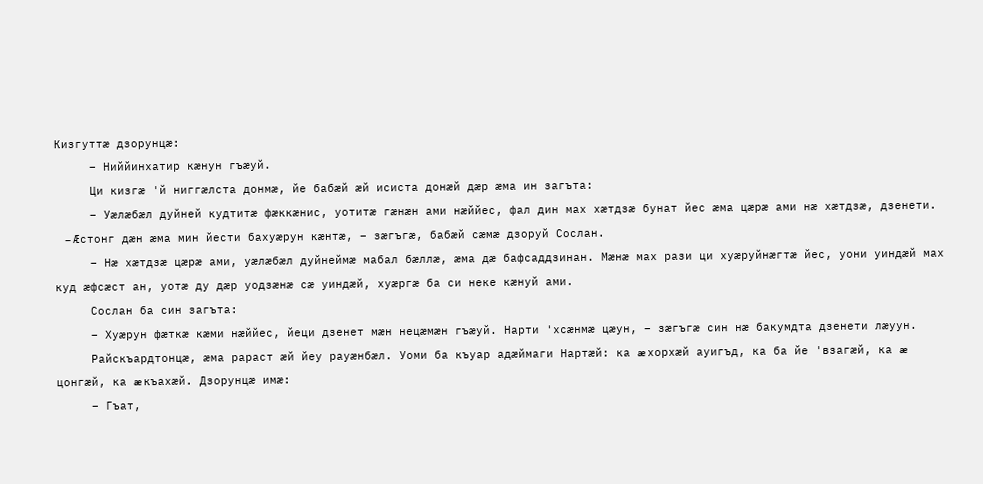Кизгуттæ дзорунцæ:
     – Ниййинхатир кæнун гъæуй.
     Ци кизгæ 'й ниггæлста донмæ, йе бабæй æй исиста донæй дæр æма ин загъта:
     – Уæлæбæл дуйней кудтитæ фæккæнис, уотитæ гæнæн ами нæййес, фал дин мах хæтдзæ бунат йес æма цæрæ ами нæ хæтдзæ, дзенети.
     – Æстонг дæн æма мин йести бахуæрун кæнтæ, – зæгъгæ, бабæй сæмæ дзоруй Сослан.
     – Нæ хæтдзæ цæрæ ами, уæлæбæл дуйнеймæ мабал бæллæ, æма дæ бафсаддзинан. Мæнæ мах рази ци хуæруйнæгтæ йес, уони уиндæй мах куд æфсæст ан, уотæ ду дæр уодзæнæ сæ уиндæй, хуæргæ ба си неке кæнуй ами.
     Сослан ба син загъта:
     – Хуæрун фæткæ кæми нæййес, йеци дзенет мæн нецæмæн гъæуй. Нарти 'хсæнмæ цæун, – зæгъгæ син нæ бакумдта дзенети лæуун.
     Райскъардтонцæ, æма рараст æй йеу рауæнбæл. Уоми ба къуар адæймаги Нартæй: ка æ хорхæй ауигъд, ка ба йе 'взагæй, ка æ цонгæй, ка æ къахæй. Дзорунцæ имæ:
     – Гъат,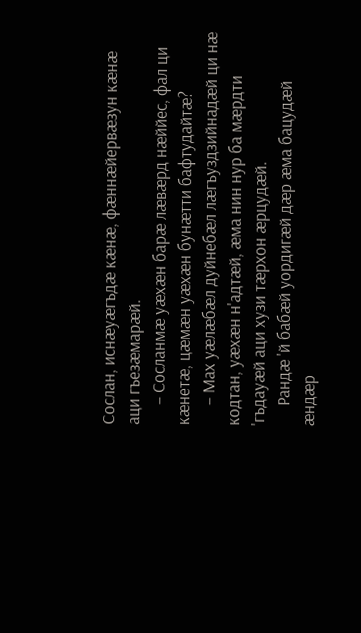Сослан, иснæуæгъдæ кæнæ, фæннæйервæзун кæнæ аци гъезæмарæй.
     – Сосланмæ уæхæн барæ лæвæрд нæййес, фал ци кæнетæ, цæмæн уæхæн бунæтти бафтудайтæ?
     – Мах уæлæбæл дуйнебæл лæгъуздзийнадæй ци нæ кодтан, уæхæн н'адтæй, æма нин нур ба мæрдти 'гъдауæй аци хузи тæрхон æрцудæй.
     Рандæ 'й бабæй уордигæй дæр æма бацудæй æндæр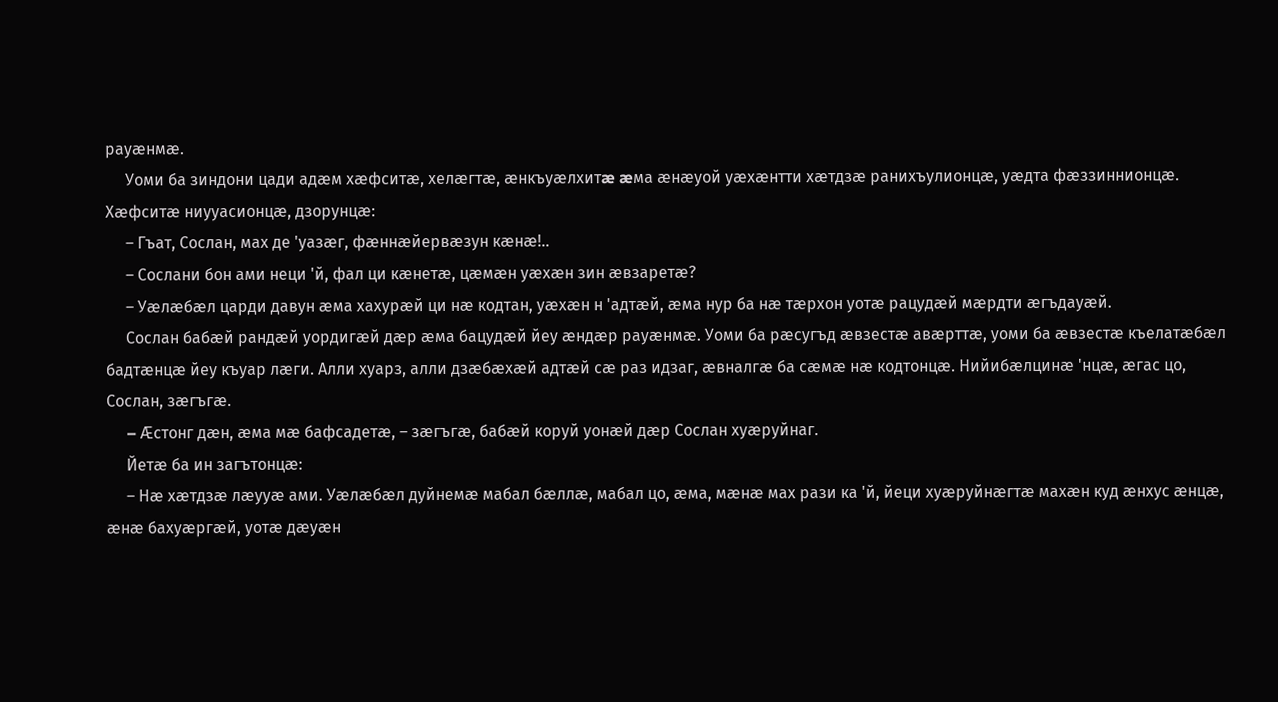рауæнмæ.
     Уоми ба зиндони цади адæм хæфситæ, хелæгтæ, æнкъуæлхитæ æма æнæуой уæхæнтти хæтдзæ ранихъулионцæ, уæдта фæззиннионцæ. Хæфситæ ниууасионцæ, дзорунцæ:
     – Гъат, Сослан, мах де 'уазæг, фæннæйервæзун кæнæ!..
     – Сослани бон ами неци 'й, фал ци кæнетæ, цæмæн уæхæн зин æвзаретæ?
     – Уæлæбæл царди давун æма хахурæй ци нæ кодтан, уæхæн н 'адтæй, æма нур ба нæ тæрхон уотæ рацудæй мæрдти æгъдауæй.
     Сослан бабæй рандæй уордигæй дæр æма бацудæй йеу æндæр рауæнмæ. Уоми ба рæсугъд æвзестæ авæрттæ, уоми ба æвзестæ къелатæбæл бадтæнцæ йеу къуар лæги. Алли хуарз, алли дзæбæхæй адтæй сæ раз идзаг, æвналгæ ба сæмæ нæ кодтонцæ. Нийибæлцинæ 'нцæ, æгас цо, Сослан, зæгъгæ.
     – Æстонг дæн, æма мæ бафсадетæ, – зæгъгæ, бабæй коруй уонæй дæр Сослан хуæруйнаг.
     Йетæ ба ин загътонцæ:
     – Нæ хæтдзæ лæууæ ами. Уæлæбæл дуйнемæ мабал бæллæ, мабал цо, æма, мæнæ мах рази ка 'й, йеци хуæруйнæгтæ махæн куд æнхус æнцæ, æнæ бахуæргæй, уотæ дæуæн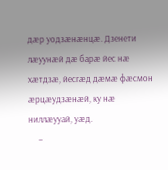дæр уодзæнæнцæ. Дзенети лæуунæй дæ барæ йес нæ хæтдзæ, йесгæд дæмæ фæсмон æрцæудзæнæй, ку нæ ниллæууай, уæд.
     –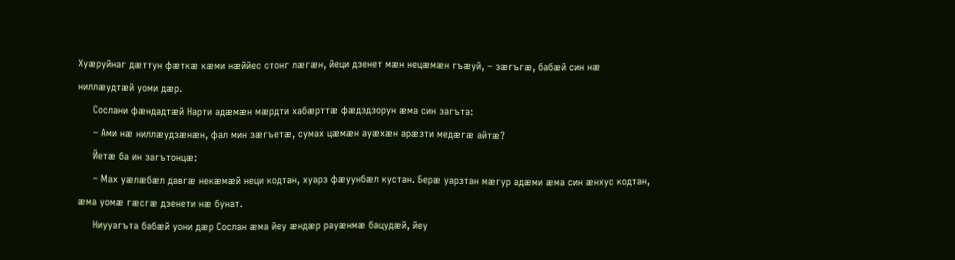Хуæруйнаг дæттун фæткæ кæми нæййес стонг лæгæн, йеци дзенет мæн нецæмæн гъæуй, – зæгъгæ, бабæй син нæ ниллæудтæй уоми дæр.
     Сослани фæндадтæй Нарти адæмæн мæрдти хабæрттæ фæдздзорун æма син загъта:
     – Ами нæ ниллæудзæнæн, фал мин зæгъетæ, сумах цæмæн ауæхæн арæзти медæгæ айтæ?
     Йетæ ба ин загътонцæ:
     – Мах уæлæбæл давгæ некæмæй неци кодтан, хуарз фæуунбæл кустан. Берæ уарзтан мæгур адæми æма син æнхус кодтан, æма уомæ гæсгæ дзенети нæ бунат.
     Ниууагъта бабæй уони дæр Сослан æма йеу æндæр рауæнмæ бацудæй, йеу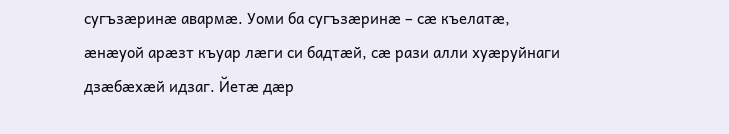сугъзæринæ авармæ. Уоми ба сугъзæринæ – сæ къелатæ, æнæуой арæзт къуар лæги си бадтæй, сæ рази алли хуæруйнаги дзæбæхæй идзаг. Йетæ дæр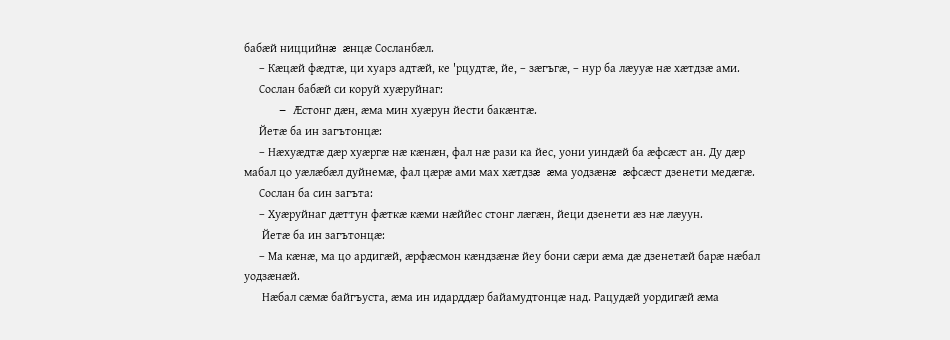бабæй ниццийнæ æнцæ Сосланбæл.
     – Кæцæй фæдтæ, ци хуарз адтæй, ке 'рцудтæ, йе, – зæгъгæ, – нур ба лæууæ нæ хæтдзæ ами.
     Сослан бабæй си коруй хуæруйнаг:
     – Æстонг дæн, æма мин хуæрун йести бакæнтæ.
     Йетæ ба ин загътонцæ:
     – Нæхуæдтæ дæр хуæргæ нæ кæнæн, фал нæ рази ка йес, уони уиндæй ба æфсæст ан. Ду дæр мабал цо уæлæбæл дуйнемæ, фал цæрæ ами мах хæтдзæ æма уодзæнæ æфсæст дзенети медæгæ.
     Сослан ба син загъта:
     – Хуæруйнаг дæттун фæткæ кæми нæййес стонг лæгæн, йеци дзенети æз нæ лæуун.
      Йетæ ба ин загътонцæ:
     – Ма кæнæ, ма цо ардигæй, æрфæсмон кæндзæнæ йеу бони сæри æма дæ дзенетæй барæ нæбал уодзæнæй.
      Нæбал сæмæ байгъуста, æма ин идарддæр байамудтонцæ над. Рацудæй уордигæй æма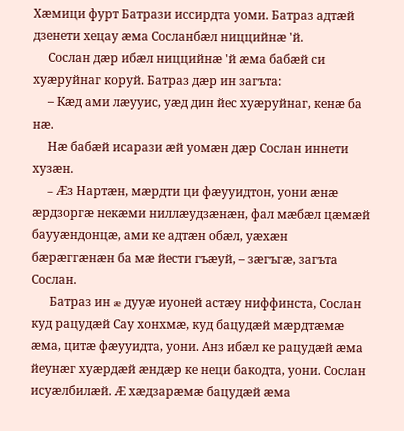Хæмици фурт Батрази иссирдта уоми. Батраз адтæй дзенети хецау æма Сосланбæл ниццийнæ 'й.
     Сослан дæр ибæл ниццийнæ 'й æма бабæй си хуæруйнаг коруй. Батраз дæр ин загъта:
     – Кæд ами лæууис, уæд дин йес хуæруйнаг, кенæ ба нæ.
     Нæ бабæй исарази æй уомæн дæр Сослан иннети хузæн.
     – Æз Нартæн, мæрдти ци фæууидтон, уони æнæ æрдзоргæ некæми ниллæудзæнæн, фал мæбæл цæмæй баууæндонцæ, ами ке адтæн обæл, уæхæн бæрæггæнæн ба мæ йести гъæуй, – зæгъгæ, загъта Сослан.
      Батраз ин æ дууæ иуоней астæу ниффинста, Сослан куд рацудæй Сау хонхмæ, куд бацудæй мæрдтæмæ æма, цитæ фæууидта, уони. Анз ибæл ке рацудæй æма йеунæг хуæрдæй æндæр ке неци бакодта, уони. Сослан исуæлбилæй. Æ хæдзарæмæ бацудæй æма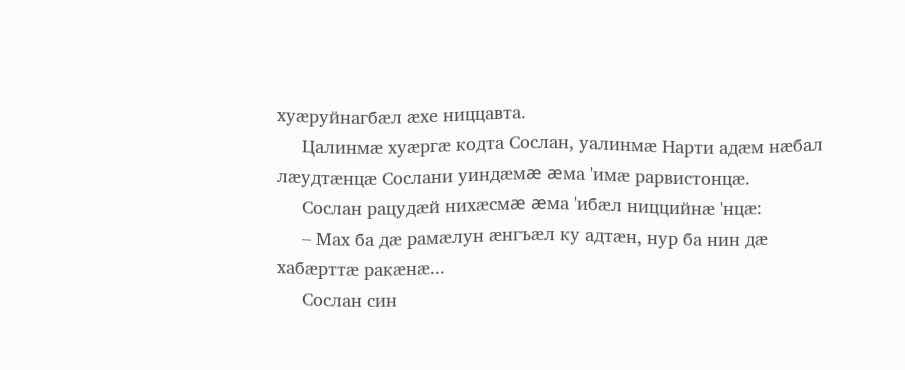хуæруйнагбæл æхе ниццавта.
     Цалинмæ хуæргæ кодта Сослан, уалинмæ Нарти адæм нæбал лæудтæнцæ Сослани уиндæмæ æма 'имæ рарвистонцæ.
     Сослан рацудæй нихæсмæ æма 'ибæл ниццийнæ 'нцæ:
     – Мах ба дæ рамæлун æнгъæл ку адтæн, нур ба нин дæ хабæрттæ ракæнæ...
     Сослан син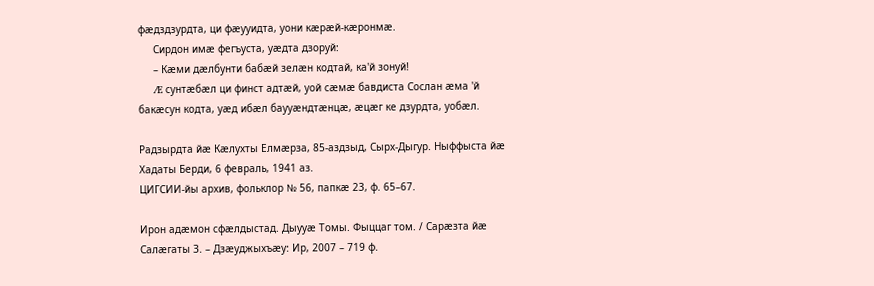фæдздзурдта, ци фæууидта, уони кæрæй-кæронмæ.
     Сирдон имæ фегъуста, уæдта дзоруй:
     – Кæми дæлбунти бабæй зелæн кодтай, ка'й зонуй!
     Æ сунтæбæл ци финст адтæй, уой сæмæ бавдиста Сослан æма 'й бакæсун кодта, уæд ибæл баууæндтæнцæ, æцæг ке дзурдта, уобæл.

Радзырдта йæ Кæлухты Елмæрза, 85-аздзыд, Сырх-Дыгур. Ныффыста йæ Хадаты Берди, 6 февраль, 1941 аз.
ЦИГСИИ-йы архив, фольклор № 56, папкæ 23, ф. 65–67.

Ирон адæмон сфæлдыстад. Дыууæ Томы. Фыццаг том. / Сарæзта йæ Салæгаты З. – Дзæуджыхъæу: Ир, 2007 – 719 ф.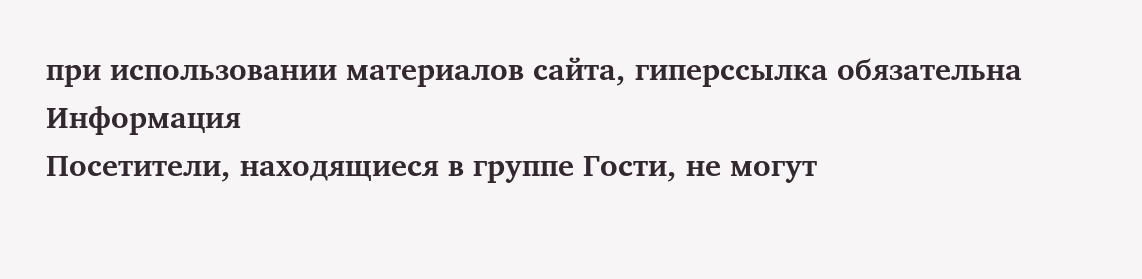при использовании материалов сайта, гиперссылка обязательна
Информация
Посетители, находящиеся в группе Гости, не могут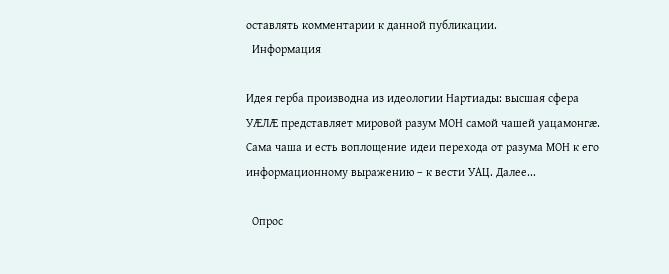оставлять комментарии к данной публикации.
  Информация

Идея герба производна из идеологии Нартиады: высшая сфера УÆЛÆ представляет мировой разум МОН самой чашей уацамонгæ. Сама чаша и есть воплощение идеи перехода от разума МОН к его информационному выражению – к вести УАЦ. Далее...

  Опрос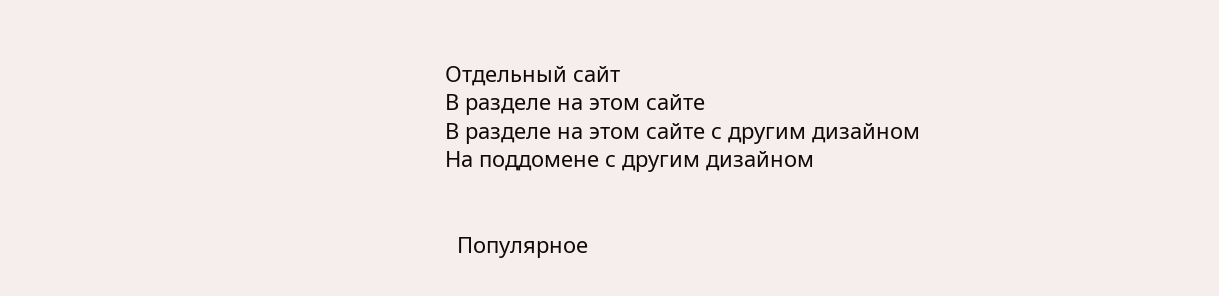Отдельный сайт
В разделе на этом сайте
В разделе на этом сайте с другим дизайном
На поддомене с другим дизайном


  Популярное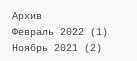Архив
Февраль 2022 (1)
Ноябрь 2021 (2)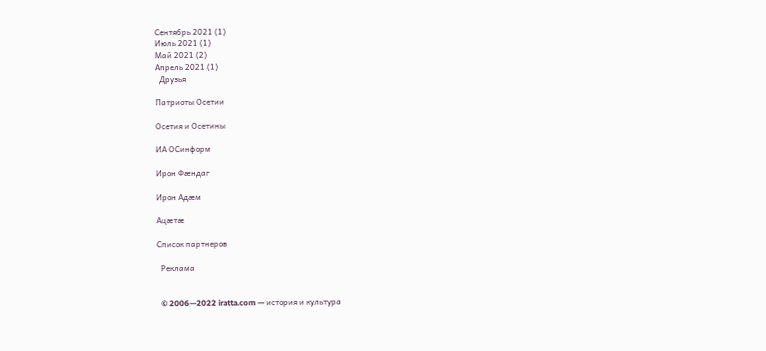Сентябрь 2021 (1)
Июль 2021 (1)
Май 2021 (2)
Апрель 2021 (1)
  Друзья

Патриоты Осетии

Осетия и Осетины

ИА ОСинформ

Ирон Фæндаг

Ирон Адæм

Ацæтæ

Список партнеров

  Реклама


  © 2006—2022 iratta.com — история и культура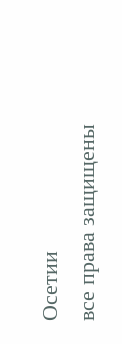Осетии
все права защищены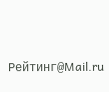Рейтинг@Mail.ru